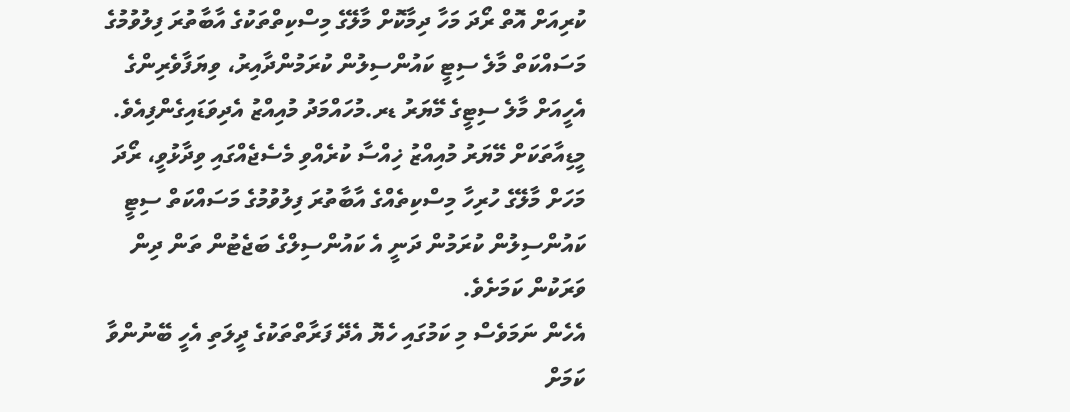ކުރިއަށް އޮތް ރޯދަ މަހާ ދިމާކޮށް މާލޭގެ މިސްކިތްތަކުގެ އާބާތުރަ ފިލުވުމުގެ މަސައްކަތް މާލެ ސިޓީ ކައުންސިލުން ކުރަމުންދާއިރު، ވިޔަފާވެރިންގެ އެހީއަށް މާލެ ސިޓީގެ މޭޔަރު ޑރ.މުހައްމަދު މުއިއްޒު އެދިވަޑައިގެންފިއެވެ.
މީޑިއާތަކަށް މޭޔަރު މުއިއްޒު ޚިއްސާ ކުރެއްވި މެސެޖެއްގައި ވިދާޅުވީ، ރޯދަ މަހަށް މާލޭގެ ހުރިހާ މިސްކިތެއްގެ އާބާތުރަ ފިލުވުމުގެ މަސައްކަތް ސިޓީ ކައުންސިލުން ކުރަމުން ދަނީ އެ ކައުންސިލްގެ ބަޖެޓުން ތަން ދިން ވަރަކުން ކަމަށެވެ.
އެހެން ނަމަވެސް މި ކަމުގައި ހެޔޮ އެދޭ ފަރާތްތަކުގެ ދީލަތި އެހީ ބޭނުންވާ ކަމަށް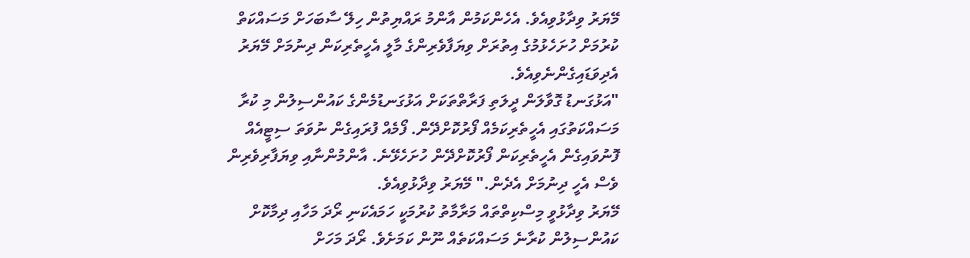މޭޔަރު ވިދާޅުވިއެވެ. އެހެންކަމުން އާންމު ރައްޔިތުން ހިލޭ ސާބަހަށް މަސައްކަތް ކުރުމަށް ހުށަހެޅުމުގެ އިތުރަށް ވިޔަފާވެރިންގެ މާލީ އެހީތެރިކަން ދިނުމަށް މޭޔަރު އެދިވަޑައިގެންނެވިއެވެ.
"އަޅުގަނޑު ގޮވާލަން ދީލަތި ފަރާތްތަކަށް އަޅުގަނޑުމެންގެ ކައުންސިލުން މި ކުރާ މަސައްކަތުގައި އެހީތެރިކަމެއް ފޯރުކޮށްދޭން. ފޯމެއް ފުރައިގެން ނުވަތަ ސިޓީއެއް ފޮނުވައިގެން އެހީތެރިކަން ފޯރުކޮށްދޭން ހުށަހެޅޭނެ. އާންމުންނާއި ވިޔަފާރިވެރިން ވެސް އެހީ ދިނުމަށް އެދެން." މޭޔަރު ވިދާޅުވިއެވެ.
މޭޔަރު ވިދާޅުވީ މިސްކިތްތައް މަރާމާތު ކުރުމަކީ ހަމައެކަނި ރޯދަ މަހާއި ދިމާކޮށް ކައުންސިލުން ކުރާނެ މަސައްކަތެއް ނޫން ކަމަށެވެ. ރޯދަ މަހަށް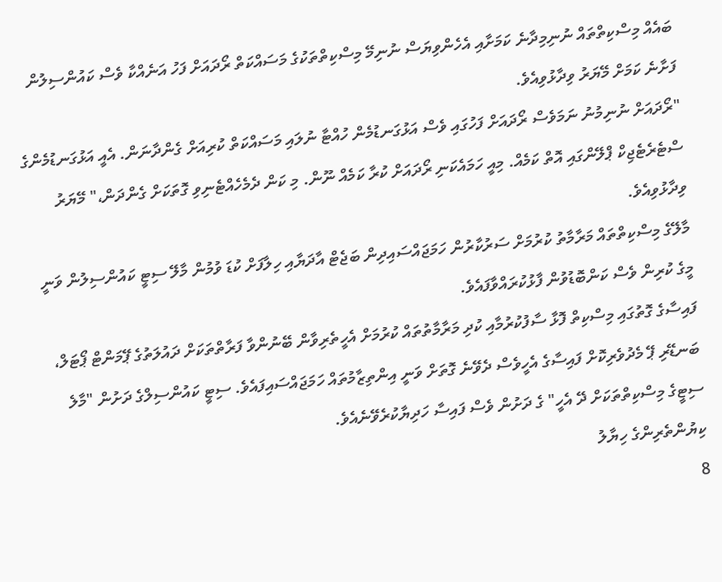ބައެއް މިސްކިތްތައް ނުނިމިދާނެ ކަމަށާއި އެހެންވިޔަސް ނުނިމޭ މިސްކިތްތަކުގެ މަސައްކަތް ރޯދައަށް ފަހު އަނެއްކާ ވެސް ކައުންސިލުން ފަށާނެ ކަމަށް މޭޔަރު ވިދާޅުވިއެވެ.
"ރޯދައަށް ނުނިމުނު ނަމަވެސް ރޯދައަށް ފަހުގައި ވެސް އަޅުގަނޑުމެން ހުއްޓާ ނުލައި މަސައްކަތް ކުރިއަށް ގެންދާނަން. އެއީ އަޅުގަނޑުމެންގެ ސްޓެރެޓެޖިކް ޕްލޭންގައި އޮތް ކަމެއް. މިއީ ހަމައެކަނި ރޯދައަށް ކުރާ ކަމެއް ނޫން. މި ކަން ދެމެހެއްޓެނިވި ގޮތަކަށް ގެންދަން،" މޭޔަރު ވިދާޅުވިއެވެ.
މާލޭގެ މިސްކިތްތައް މަރާމާތު ކުރުމަށް ސަރުކާރުން ހަމަޖައްސައިދިން ބަޖެޓް އާދަޔާއި ހިލާފަށް ކުޑަ ވުމުން މާލޭ ސިޓީ ކައުންސިލުން ވަނީ މީގެ ކުރިން ވެސް ކަންބޮޑުވުން ފާޅުކުރައްވާފައެވެ.
ފައިސާގެ ގޮތުގައި މިސްކިތް ފޮޅާ ސާފުކުރުމާއި ކުދި މަރާމާތުތައް ކުރުމަށް އެހީތެރިވާން ބޭނުންވާ ފަރާތްތަކަށް ދައުލަތުގެ ޕޭމަންޓް ޕޯޓަލް، ބަނޑޭރި ޕޭ މެދުވެރިކޮށް ފައިސާގެ އެހީވެސް ދެވޭނެ ގޮތަށް ވަނީ އިންތިޒާމުތައް ހަމަޖައްސައިފައެވެ. ސިޓީ ކައުންސިލްގެ ދަށުން "މާލެ ސިޓީގެ މިސްކިތްތަކަށް ދޭ އެހީ" ގެ ދަށުން ވެސް ފައިސާ ހަދިޔާކުރެވޭނެއެވެ.
ކިޔުންތެރިންގެ ހިޔާލު
8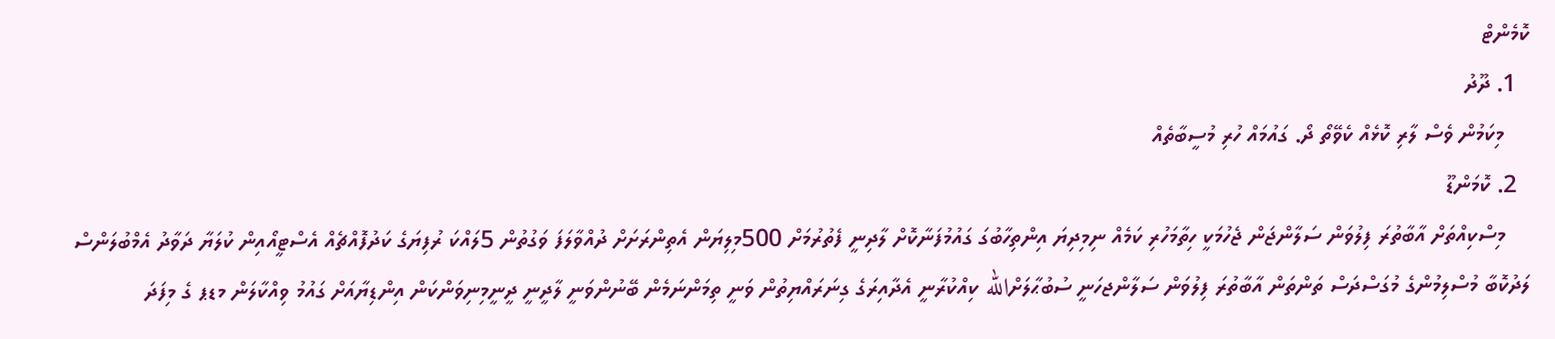ކޮމެންޓް
  1. ދޫދު
    މިކަމުން ވެސް ލާރި ކޮޅެއް ކެވޭތޯ ދޯ. ގައުމައް ހުރި މުސީބާތެއް
  2. ކޮމަންޑޫ
    މިސްކިއްތަށް އާބާތުރަ ފިލުވަން ސަލާންޖަން ޖެހުމަކީ ހިތާމަހުރި ކަމެއް ނިމިދިޔަ އިންތިހާބުގަ ގައުމުފަނާކޮށް ލާދިނީ ފެތުރުމަށް 500މިލިޔަން އެތިންރަށަށް ދުއްވާލަފަ ވަގުތުން 5ލައްކަ ރުފިޔަގެ ކަދުފޮއްޗެއް އެސްޓީއޯއިން ކުލަޔާ ދަވާދު އެމްބުލަންސް ލަދުކޮބާ މުސްލިމުންގެ މުގަސްދަސް ތަންތަން އާބާތުރަ ފިލުވަން ސަލާންޖހަނީ ސުބުޙާލަށްالله ކިއްކުރާނީ އެދާއިރަގެ ގިނަރައްޔިތުން ވަނީ ތިމަންނަމެން ބޭނުންވަނީ ލާދީނީ ދީނީމިނިވަންކަން އިންޑިޔާއަށް ގައުމު ވިއްކާލަން މޑޕ ގެ މިފަދަ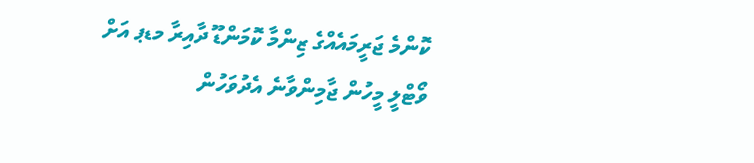ކޮންމެ ޖަރީމައެއްގެ ޒިންމާ ކޮމަންޑޫ ދާއިރާ މޑޕ އަށް ވޯޓްލީ މީހުން ޖާމިންވާނެ އެދުވަހުން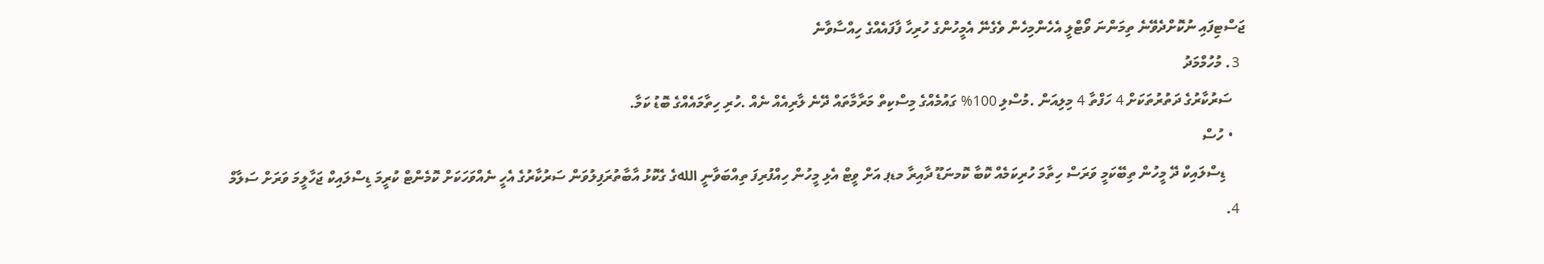ޖަސްޓިފައި ނުކޮށްދެވޭނެ ތިމަންނަ ވޯޓްލީ އެހެންމިހެން ވެގެނޭ އެމީހުންގެ ހުރިހާ ފާފައެއްގެ ހިއްސާވާނެ
  3. މުހުމްމަދު
    ސަރުކާރުގެ ދަތުރުތަކަށް 4 ހަފްތާ 4 މިލިއަން .މުސްލި 100% ގައުމެއްގެ މިސްކިތް މަރާމާތައް ދޭނެ ލާރިއެއް ނެއް .ހުރި ހިތާމައެއްގެ ބޮޑު ކަމާ.
    • ހުސް
      ޑިސްލައިކް ދޭ މީހުން ތިބޭކަމީ ވަރަސް ހިތާމަ ހުރިކަމެއް ކޮބާ ކޮމނަޑޫ ދާއިރާ މޑޕ އަށް ވީޓް އެޅި މީހުން ހިއްފުރިފަ ތިއްބަވާނީ اللهގެ ގެކޮޅު އާބާތުރަފިލުވަން ސަރުކާރުގެ އެހީ ނެއްވަހަކަށް ކޮމެންޓް ކުރީމަ ޑިސްލައިކް ޖަހާލީމަ ވަރަށް ސަލާމް
  4.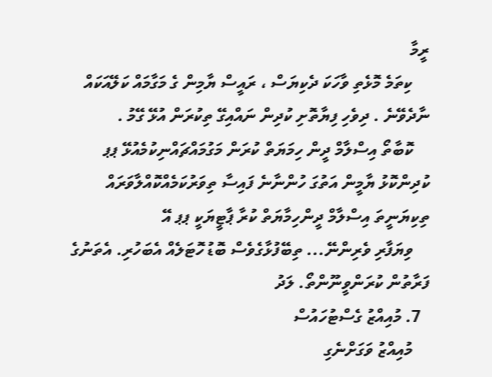ރީމާ
    ކިތަމެ މޮޅެތި ވާހަކަ ދެކިޔަސް ، ރައީސް ޔާމިން ގެ މަގާމައް ކަލޭއަކައް ނާދެވޭނެ . ދިވެހި ފިޔާތޮށި ކުދިން ނައްއިގޭ ތިކުރަން އުޅޭ ގޭމު .
    ކޮބާތޯ އިސްލާމް ދީން ހިމަޔަތް ކުރަން މަގުމައްޗައްނިކުމެއުޅޭ ޕޕ ކުދިންކޮޅު ޔާމީން އަތުގަ ހުންނާނެ ފައިސާ ތިވަރުކަމެއްކޮއްލާވަރައް ތިކިޔަނީތަ އިސްލާމް ދީންހިމާޔަތް ކުރާ ޕާޓީޔަކީ ޕޕ އޭ
    ވިޔަފާރި ވެރިންނޭ... ތިބޭފުޅާގެވެސް ބޮޑު ހޮޓަލެއް އެބަހުރި. އެތަނުގެ ފަރާތުން ކުރަންވީނޫންތޯ. ލަދު
  7. މުއިއްޒު ގެސްޓުހައުސް
    މުއިއްޒު ވަގަށްނެގި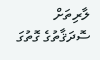ލާރިތަށް ސޮދަޤާތުގެ ގޮތުގަ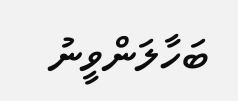ބަހާލަންވީނު